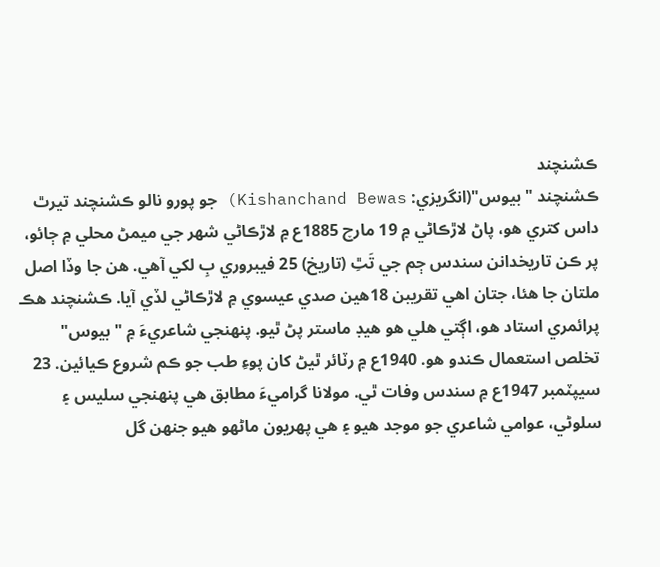ڪشنچند
ڪشنچند "بيوس"(انگريزي: Kishanchand Bewas) جو پورو نالو ڪشنچند تيرٿ داس کتري هو، پاڻ لاڙڪاڻي ۾ 19 مارچ 1885ع ۾ لاڙڪاڻي شھر جي ميمڻ محلي ۾ ڄائو، پر ڪن تاريخدانن سندس ڄم جي تَٿِ (تاريخ) 25 فيبروري بِ لکي آهي. هن جا وڏا اصل ملتان جا هئا، جتان اهي تقريبن 18هين صدي عيسوي ۾ لاڙڪاڻي لڏي آيا. ڪشنچند هڪ پرائمري استاد هو، اڳتي هلي هو هيڊ ماستر پڻ ٿيو. پنهنجي شاعريءَ ۾ "بيوس" تخلص استعمال ڪندو هو. 1940ع ۾ رٽائر ٿيڻ کان پوءِ طب جو ڪم شروع ڪيائين. 23 سيپٽمبر 1947ع ۾ سندس وفات ٿي. مولانا گراميءَ مطابق ھي پنھنجي سليس ۽ سلوڻي، عوامي شاعري جو موجد ھيو ۽ ھي پھريون ماڻهو ھيو جنھن گل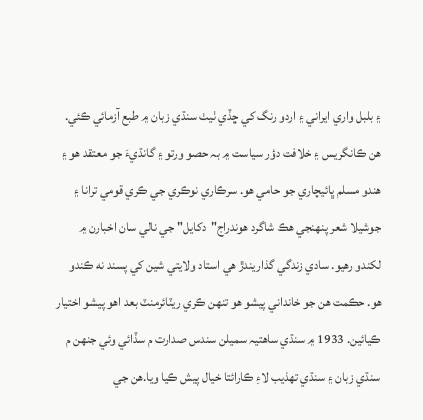۽ بلبل واري ايراني ۽ اردو رنگ کي ڇڏي ٺيٺ سنڌي زبان ۾ طبع آزمائي ڪئي. ھن ڪانگريس ۽ خلافت دؤر سياست ۾ بہ حصو ورتو ۽ گانڌيءَ جو معتقد هو ۽ ھندو مسلم ڀائيچاري جو حامي هو. سرڪاري نوڪري جي ڪري قومي ترانا ۽ جوشيلا شعر پنھنجي ھڪ شاگرد ھوندراج"دکايل" جي نالي سان اخبارن ۾ لکندو رهيو. سادي زندگي گذاريندڙ ھي استاد ولايتي شين کي پسند نه ڪندو هو. حڪمت ھن جو خانداني پيشو ھو تنھن ڪري ريٽائرمنٽ بعد اھو پيشو اختيار ڪيائين. 1933 ۾ سنڌي ساھتيہ سميلن سندس صدارت م سڏائي وئي جنھن م سنڌي زبان ۽ سنڌي تھذيب لاءِ ڪارائتا خيال پيش ڪيا ويا.ھن جي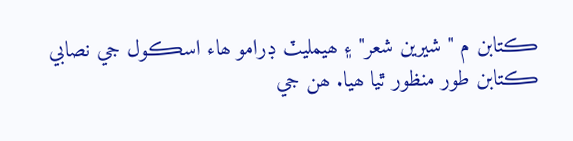ڪتابن م " شيرين شعر" ۽ ھيمليٽ ڊرامو ھاء اسڪول جي نصابي ڪتابن طور منظور ٿيا ھيا. ھن جي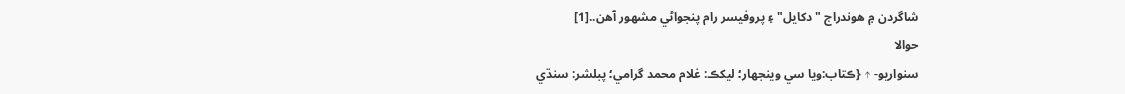شاگردن ۾ ھوندراج "دکايل" ۽ پروفيسر رام پنجواڻي مشھور آھن..[1]
حوالا
سنواريو- ↑ {ڪتاب:ويا سي وينجهار؛ ليکڪ: غلام محمد گرامي؛ پبلشر: سنڌي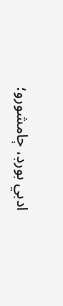ادبي بورڊ، ڄامشورو؛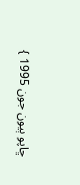ڇاپو ٻيون جون 1995 }